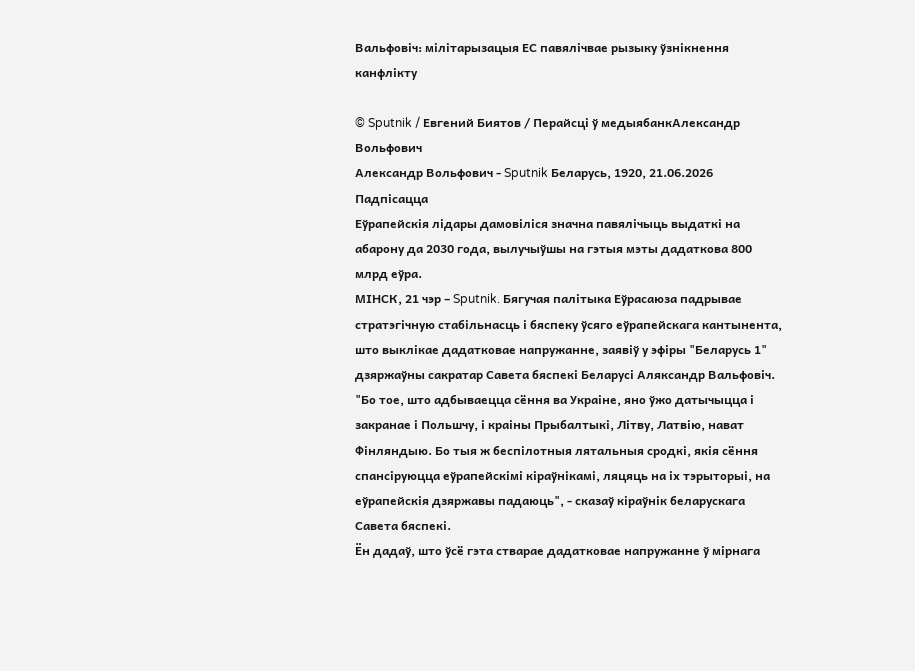Вальфовіч: мілітарызацыя ЕС павялічвае рызыку ўзнікнення канфлікту

© Sputnik / Евгений Биятов / Перайсці ў медыябанкАлександр Вольфович
Александр Вольфович - Sputnik Беларусь, 1920, 21.06.2026
Падпісацца
Еўрапейскія лідары дамовіліся значна павялічыць выдаткі на абарону да 2030 года, вылучыўшы на гэтыя мэты дадаткова 800 млрд еўра.
МІНСК, 21 чэр – Sputnik. Бягучая палітыка Еўрасаюза падрывае стратэгічную стабільнасць і бяспеку ўсяго еўрапейскага кантынента, што выклікае дадатковае напружанне, заявіў у эфіры "Беларусь 1" дзяржаўны сакратар Савета бяспекі Беларусі Аляксандр Вальфовіч.
"Бо тое, што адбываецца сёння ва Украіне, яно ўжо датычыцца і закранае і Польшчу, і краіны Прыбалтыкі, Літву, Латвію, нават Фінляндыю. Бо тыя ж беспілотныя лятальныя сродкі, якія сёння спансіруюцца еўрапейскімі кіраўнікамі, ляцяць на іх тэрыторыі, на еўрапейскія дзяржавы падаюць", - сказаў кіраўнік беларускага Савета бяспекі.
Ён дадаў, што ўсё гэта стварае дадатковае напружанне ў мірнага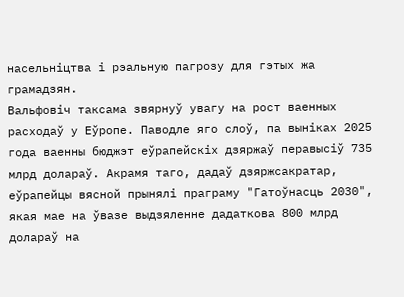насельніцтва і рэальную пагрозу для гэтых жа грамадзян.
Вальфовіч таксама звярнуў увагу на рост ваенных расходаў у Еўропе. Паводле яго слоў, па выніках 2025 года ваенны бюджэт еўрапейскіх дзяржаў перавысіў 735 млрд долараў. Акрамя таго, дадаў дзяржсакратар, еўрапейцы вясной прынялі праграму "Гатоўнасць 2030", якая мае на ўвазе выдзяленне дадаткова 800 млрд долараў на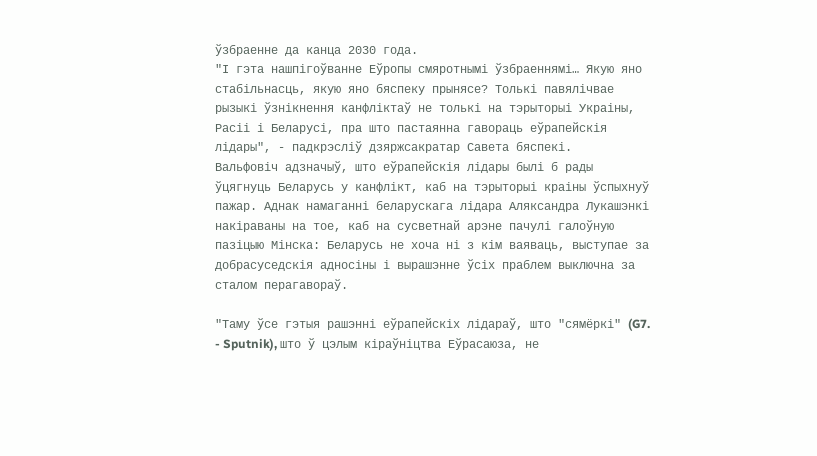ўзбраенне да канца 2030 года.
"І гэта нашпігоўванне Еўропы смяротнымі ўзбраеннямі… Якую яно стабільнасць, якую яно бяспеку прынясе? Толькі павялічвае рызыкі ўзнікнення канфліктаў не толькі на тэрыторыі Украіны, Расіі і Беларусі, пра што пастаянна гавораць еўрапейскія лідары", - падкрэсліў дзяржсакратар Савета бяспекі.
Вальфовіч адзначыў, што еўрапейскія лідары былі б рады ўцягнуць Беларусь у канфлікт, каб на тэрыторыі краіны ўспыхнуў пажар. Аднак намаганні беларускага лідара Аляксандра Лукашэнкі накіраваны на тое, каб на сусветнай арэне пачулі галоўную пазіцыю Мінска: Беларусь не хоча ні з кім ваяваць, выступае за добрасуседскія адносіны і вырашэнне ўсіх праблем выключна за сталом перагавораў.

"Таму ўсе гэтыя рашэнні еўрапейскіх лідараў, што "сямёркі" (G7. - Sputnik), што ў цэлым кіраўніцтва Еўрасаюза, не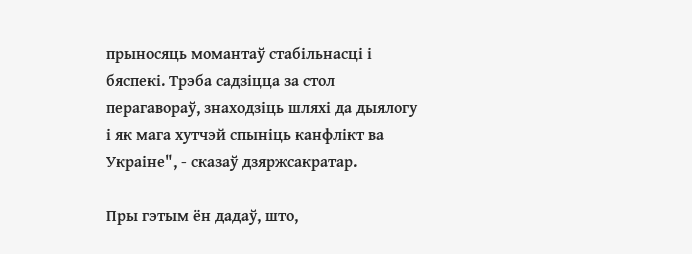прыносяць момантаў стабільнасці і бяспекі. Трэба садзіцца за стол перагавораў, знаходзіць шляхі да дыялогу і як мага хутчэй спыніць канфлікт ва Украіне", - сказаў дзяржсакратар.

Пры гэтым ён дадаў, што,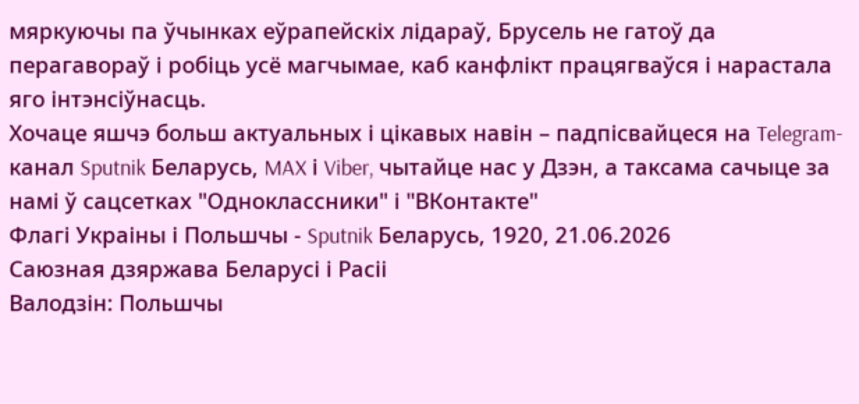мяркуючы па ўчынках еўрапейскіх лідараў, Брусель не гатоў да перагавораў і робіць усё магчымае, каб канфлікт працягваўся і нарастала яго інтэнсіўнасць.
Хочаце яшчэ больш актуальных і цікавых навін – падпісвайцеся на Telegram-канал Sputnik Беларусь, MAX і Viber, чытайце нас у Дзэн, а таксама сачыце за намі ў сацсетках "Одноклассники" і "ВКонтакте"
Флагі Украіны і Польшчы - Sputnik Беларусь, 1920, 21.06.2026
Саюзная дзяржава Беларусі і Расіі
Валодзін: Польшчы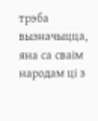трэба вызначыцца, яна са сваім народам ці з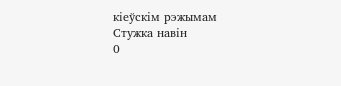кіеўскім рэжымам
Стужка навiн
0